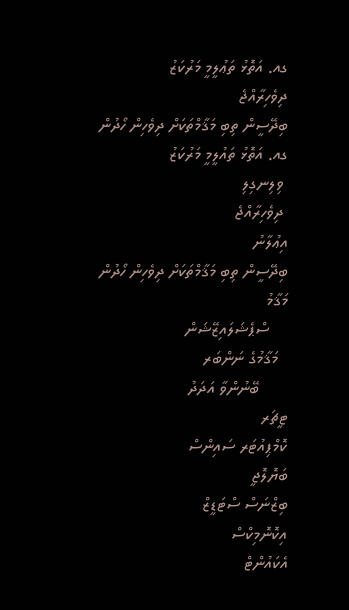ގއ. އަތޮޅު ތަޢުލީމީ މަރުކަޒު
ދިވެހިރާއްޖެ
ބިދޭސީން ތިބި މަޤާމްތަކަށް ދިވެހިން ހޯދުން
ގއ. އަތޮޅު ތައުލީމީ މަރުކަޒު
 ވިލިނގިލި
 ދިވެހިރާއްޖެ
އިޢުލާނު
ބިދޭސީން ތިބި މަޤާމްތަކަށް ދިވެހިން ހޯދުން
މަޤާމު
    ސްޕެޝަލައިޒޭޝަން
  މަޤާމުގެ ނަންބަރ
      ބޭނުންވާ އަދަދު
ޓީޗަރ
ކޮމްޕިއުޓަރ ސައިންސް
ބަޔޮލޮޖީ
ބިޒްނަސް ސްޓަޑީޒް
އިކޮނޮމިކްސް
އެކައުންޓް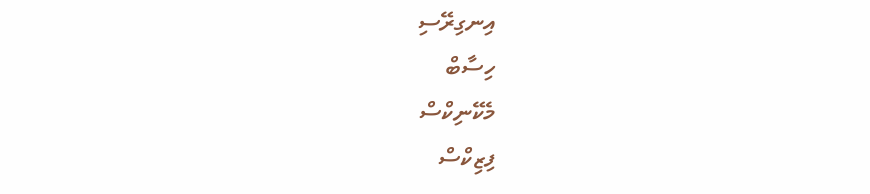އިނގިރޭސި
ހިސާބް
މެކޭނިކްސް
ފިޒިކްސް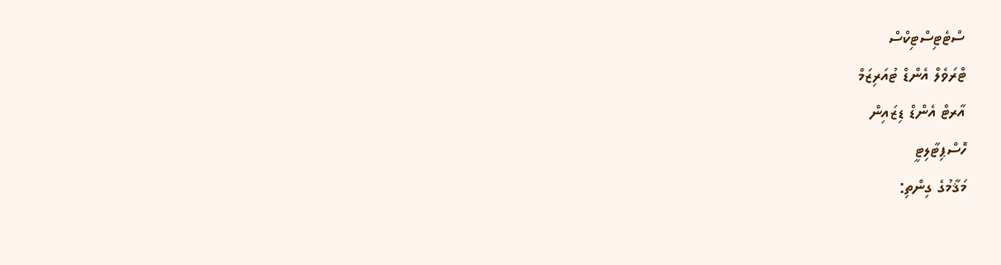ސްޓެޓިސްޓިކްސް
ޓްރަވެލް އެންޑް ޓުއަރިޒަމް
އާރޓް އެންޑް ޑިޒައިން
ހޮސްޕިޓާލިޓީ
މަޤާމުގެ ގިންތި: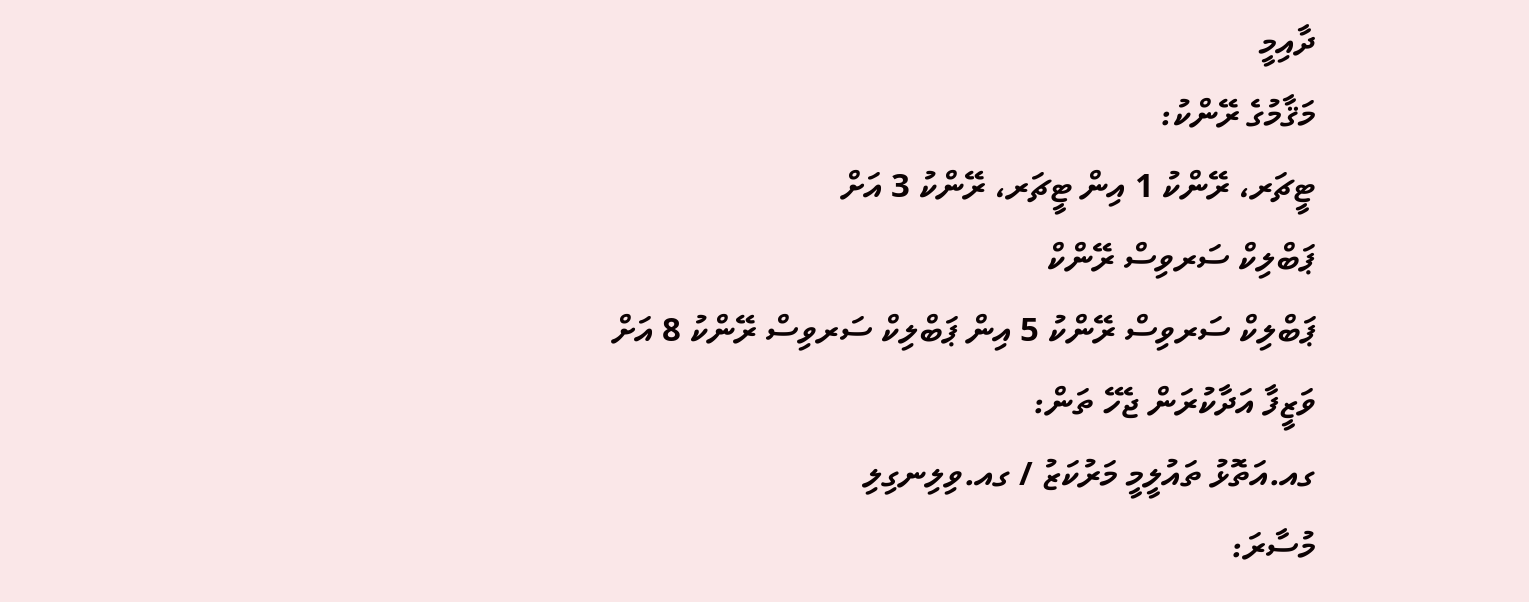ދާއިމީ
މަޤާމުގެ ރޭންކު:
ޓީޗަރ، ރޭންކު 1 އިން ޓީޗަރ، ރޭންކު 3 އަށް
ޕަބްލިކް ސަރވިސް ރޭންކް
ޕަބްލިކް ސަރވިސް ރޭންކު 5 އިން ޕަބްލިކް ސަރވިސް ރޭންކު 8 އަށް
ވަޒީފާ އަދާކުރަން ޖެހޭ ތަން:
ގއ.އަތޮޅު ތައުލީމީ މަރުކަޒު / ގއ.ވިލިނގިލި
މުސާރަ: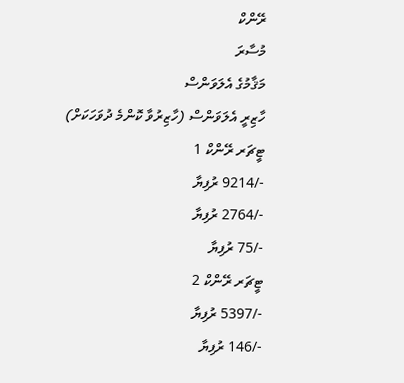ރޭންކް
މުސާރަ
މަޤާމުގެ އެލަވަންސް
ހާޒިރީ އެލަވަންސް (ހާޒިރުވާ ކޮންމެ ދުވަހަކަށް)
ޓީޗަރ ރޭންކް 1
-/9214 ރުފިޔާ
-/2764 ރުފިޔާ
-/75 ރުފިޔާ
ޓީޗަރ ރޭންކް 2
-/5397 ރުފިޔާ
-/146 ރުފިޔާ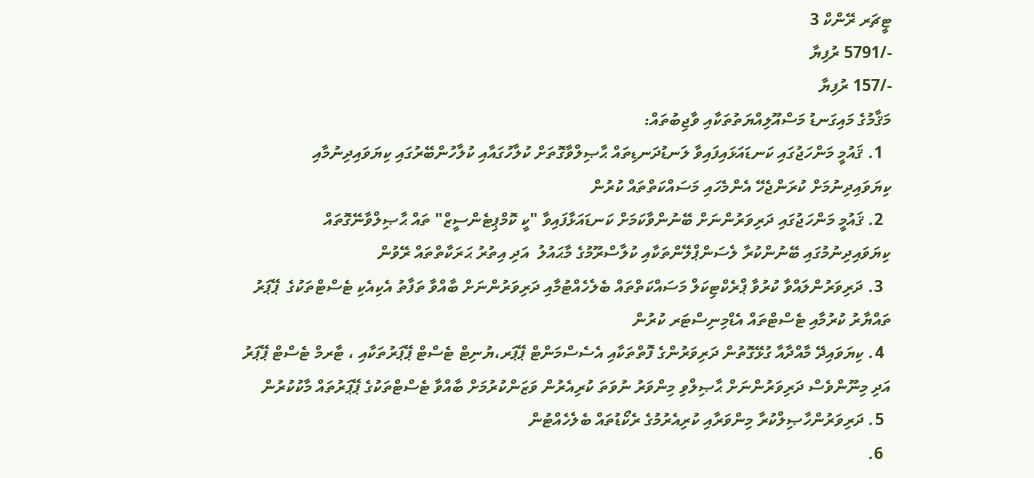ޓީޗަރ ރޭންކް 3
-/5791 ރުފިޔާ
-/157 ރުފިޔާ
މަޤާމުގެ މައިގަނޑު މަސްއޫލިއްޔަތުތަކާއި ވާޖިބުތައް:
  1. ޤައުމީ މަންހަޖުގައި ކަނޑައަޅައިފައިވާ ލަނޑުދަނޑިތައް ޙާޞިލްވާގޮތަށް ކުލާހުގައާއި ކުލާހުންބޭރުގައި ކިޔަވައިދިނުމާއި ކިޔަވައިދިނުމަށް ކުރަންޖެހޭ އެންމެހައި މަސައްކަތްތައް ކުރުން
  2. ޤައުމީ މަންހަޖުގައި ދަރިވަރުންނަށް ބޭނުންވާކަމަށް ކަނޑައަޅާފައިވާ "ކީ ކޮމްޕިޓެންސީޒް" ތައް ޙާޞިލްވާނޭގޮތައް ކިޔަވައިދިނުމުގައި ބޭނުންކުރާ ލެސަންޕްލޭންތަކާއި ކުލާސްރޫމުގެ މާޙައުލު  އަދި އިތުރު ޙަރަކާތްތައް ރޭވުން
  3. ދަރިވަރުންލައްވާ ކުރުވާ ޕްރެކްޓިކަލް މަސައްކަތްތައް ބެލެހެއްޓުމާއި ދަރިވަރުންނަށް ބާއްވާ ތަފާތު އެކިއެކި ޓެސްޓްތަކުގެ  ޕޭޕަރު ތައްޔާރު ކުރުމާއި ޓެސްޓްތައް އެޑްމިނިސްޓަރ ކުރުން
  4. ކިޔަވައިދޭ މާއްދާއާ ގުޅޭގޮތުން ދަރިވަރުންގެ ފޮތްތަކާއި އެސެސްމަންޓް ޕޭޕަރ،ޔުނިޓް ޓެސްޓް ޕޭޕަރުތަކާއި ، ޓާރމް ޓެސްޓް ޕޭޕަރު އަދި މިނޫންވެސް ދަރިވަރުންނަށް ޙާޞިލްވި މިންވަރު ނުވަތަ ކުރިއެރުން ވަޒަންކުރުމަށް ބާއްވާ ޓެސްޓްތަކުގެ ޕޭޕަރުތައް މާކުކުރުން
  5. ދަރިވަރުންހާޞިލްކުރާ މިންވަރާއި ކުރިއެރުމުގެ ރެކޯޑުތައް ބެލެހެއްޓުން
  6.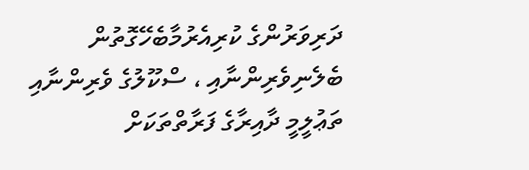ދަރިވަރުންގެ ކުރިއެރުމާބެހޭގޮތުން ބެލެނިވެރިންނާއި ، ސްކޫލުގެ ވެރިންނާއި ތަޢުލީމީ ދާއިރާގެ ފަރާތްތަކަށް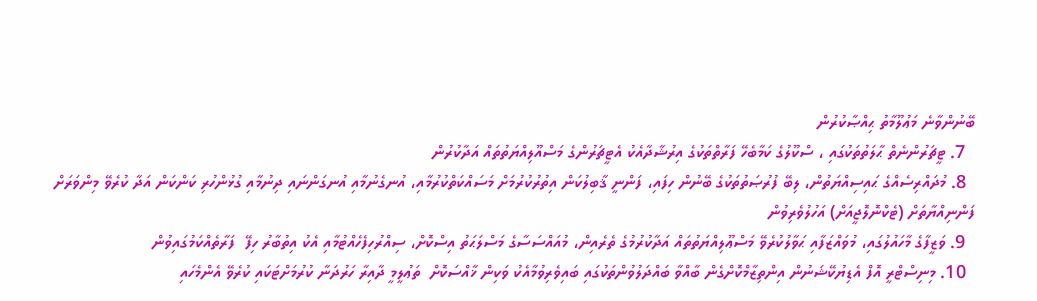ބޭނުންވާނެ މަޢުލޫމާތު ޙިއްޞާކުރުން
  7. ޓީޗަރުންނެތް ޙާލަތުތަކުގައި ، ސްކޫލުގެ ކަމާބެހޭ ފަރާތްތަކުގެ އިރުޝާދާއެކު އެޓީޗަރުންގެ މަސްއޫލިއްޔަތުތައް އަދާކުރުން
  8. މުދައްރިސެއްގެ ޙައިސިއްޔަތުން، ލިބޭ ފުރުޞަތުތަކުގެ ބޭނުން ހިފައި، ފަންނީ ޤާބިލުކަން އިތުރުކުރުމަށް މަސައްކަތްކުރުމާއި، އުނގެނުމާއި އުނގަންނައި ދިނުމާއި ގުޅުންހުރި ކަންކަން އަދާ ކުރެވޭ މިންވަރަށް ފަންނިއްޔާތަށް (ޓެކްނޮލޮޖީއަށް) އަހުލުވެރިވުން
  9. ވަޒީފާގެ މާހައުލުގައި، މުވައްޒަފާއި ޙަވާލުކުރެވޭ މަސްޢޫލިއްޔަތުތައް އަދާކުރުމުގެ ތެރެއިން، މުއައްސަސާގެ މަސްލަޙަތު އިސްކޮށް، ސިއްރުހިފެހެއްޓުމާއި އެކު އިތުބާރު ހިފޭ  ފަރާތެއްކަމުގައިވުން
  10. މިނިސްޓްރީ އޮފް އެޑިޔުކޭޝަނުން އިންތިޒާމްކޮށްގެން ބާއްވާ ބައްދަލުވުންތަކުގައި ބައިވެރިވުމާއެކު ވަކިން ޚާއްސަކޮށް  ތަޢުލީމީ ދާއިރާ ހަރުދަނާ ކުރުމަށްޓަކައި ކުރެވޭ އެންމެހައި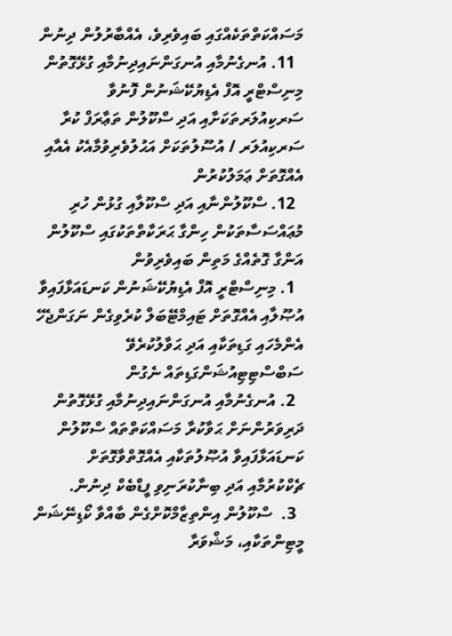މަސައްކަތްތަކެއްގައި ބައިވެރިވެ، އެއްބާރުލުން ދިނުން
  11. އުނގެނުމާއި އުނގަންނައިދިނުމާއި ގުޅޭގޮތުން މިނިސްޓްރީ އޮފް އެޑިޔުކޭޝަނުން ފޮނުވާ ސަރކިއުލަރތަކަށާއި އަދި ސްކޫލުން ތަޢާރަފް ކުރާ ސަރކިއުލަރ / އުސޫލުތަކަށް އަޙުލުވެރިވުމާއެކު އެއާއި އެއްގޮތަށް ޢަމަލުކުރުން
  12. ސްކޫލުންނާއި އަދި ސްކޫލާއި ގުޅުން ހުރި މުޢައްސަސާތަކުން ހިންގާ ޙަރަކާތްތަކުގައި ސްކޫލުން އަންގާ ގޮތެއްގެ މަތިން ބައިވެރިވުން
  1. މިނިސްޓްރީ އޮފް އެޑިޔުކޭޝަނުން ކަނޑައަޅާފައިވާ އުޞޫލާއި އެއްގޮތަށް ޓައިމްޓޭބަލް ކުރެވިގެން ނަގަންޖެހޭ އެންމެހައި ގަޑިތަކާއި އަދި ޙަވާލުކުރެވޭ ސަބްސްޓިޓިއުޝަންގަޑިތައް ނެގުން
  2. އުނގެނުމާއި އުނގަންނައިދިނުމާއި ގުޅޭގޮތުން ދަރިވަރުންނަށް ޙަވާކުރާ މަސައްކަތްތައް ސްކޫލުން ކަނޑައަޅާފައިވާ އުޞޫލުތަކާއި އެއްގޮތްވާގޮތަށް ޗެކްކުރުމާއި އަދި ބިނާކުރަނިވި ފީޑްބެކް ދިނުން.
  3.  ސްކޫލުން އިންތިޒާމްކޮށްގެން ބާއްވާ ކޯޑިނޭޝަން މީޓިންތަކާއި، މަޝްވަރާ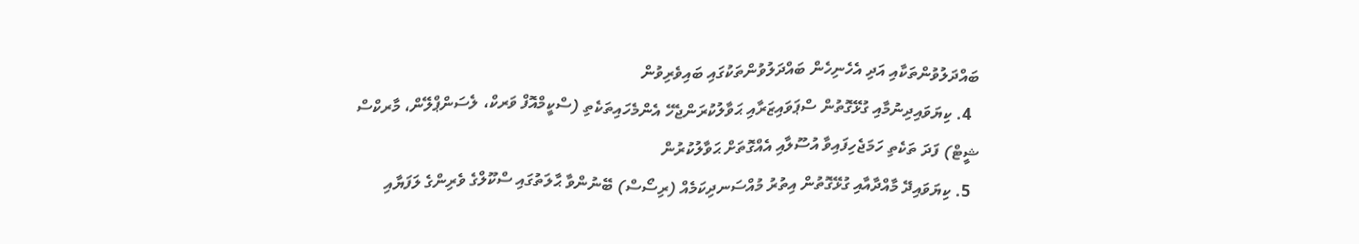ބައްދަލުވުންތަކާއި އަދި އެހެނިހެން ބައްދަލުވުންތަކުގައި ބައިވެރިވުން
  4. ކިޔަވައިދިނުމާއި ގުޅޭގޮތުން ސްޕަވައިޒަރާއި ޙަވާލުކުރަންޖެހޭ އެންމެހައިތަކެތި (ސްކީމްއޮފް ވަރކް، ލެސަންޕްލޭން، މާރކްސް ޝީޓް) ފަދަ ތަކެތި ހަމަޖެހިފައިވާ އުސޫލާއި އެއްގޮތަށް ޙަވާލުކުރުން
  5. ކިޔަވައިދޭ މާއްދާއާއި ގުޅޭގޮތުން އިތުރު މުއްސަނދިކަމެއް (ރިސޯސް) ބޭނުންވާ ޙާލަތުގައި ސްކޫލްގެ ވެރިންގެ ލަފަޔާއި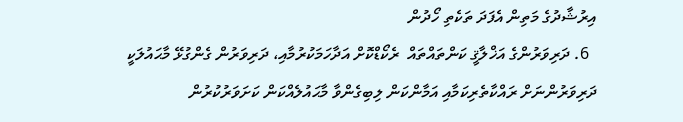އިރުޝާދުގެ މަތިން އެފަދަ ތަކެތި ހޯދުން
  6. ދަރިވަރުންގެ އަޚްލާޤީ ކަންތައްތައް  ރެކޯޑްކޮށް އަދާހަމަކުރުމާއި، ދަރިވަރުން ގެންގުޅޭ މާޙައުލަކީ ދަރިވަރުންނަށް ރައްކާތެރިކަމާއި އަމާންކަން ލިބިގެންވާ މާޙައުލެއްކަން ކަށަވަރުކުރުން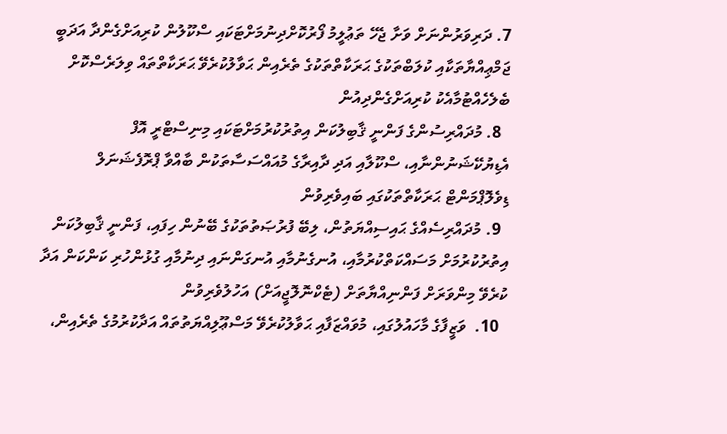7. ދަރިވަރުންނަށް ވަށާ ޖެހޭ ތަޢުލީމު ފޯރުކޮށްދިނުމަށްޓަކައި ސްކޫލުން ކުރިއަށްގެންދާ އަދަބީ ޖަމްޢިއްޔާތަކާއި ކުލަބްތަކުގެ ޙަރަކާތްތަކުގެ ތެރެއިން ޙަވާލުކުރެވޭ ޙަރަކާތްތައް ވިލަރެސްކޮށް ބެލެހެއްޓުމާއެކު ކުރިއަށްގެންދިއުން
  8. މުދައްރިސުންގެ ފަންނީ ޤާބިލުކަން އިތުރުކުރުމަށްޓަކައި މިނިސްޓްރީ އޮފް އެޑިޔުކޭޝަނުންނާއި، ސްކޫލާއި އަދި ދާއިރާގެ މުއައްސަސާތަކުން ބާއްވާ ޕްރޮފެޝަނަލް ޑިވެލޮޕްމަންޓް ޙަރަކާތްތަކުގައި ބައިވެރިވުން
  9. މުދައްރިސެއްގެ ޙައިސިއްޔަތުން، ލިބޭ ފުރުޞަތުތަކުގެ ބޭނުން ހިފައި، ފަންނީ ޤާބިލުކަން އިތުރުކުރުމަށް މަސައްކަތްކުރުމާއި، އުނގެނުމާއި އުނގަންނައި ދިނުމާއި ގުޅުންހުރި ކަންކަން އަދާ ކުރެވޭ މިންވަރަށް ފަންނިއްޔާތަށް (ޓެކްނޮލޮޖީއަށް) އަހުލުވެރިވުން
  10.  ވަޒީފާގެ މާހައުލުގައި، މުވައްޒަފާއި ޙަވާލުކުރެވޭ މަސްޢޫލިއްޔަތުތައް އަދާކުރުމުގެ ތެރެއިން،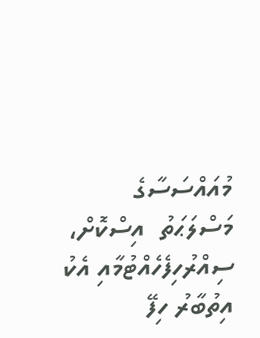މުއައްސަސާގެ         މަސްލަޙަތު  އިސްކޮށް، ސިއްރުހިފެހެއްޓުމާއި އެކު އިތުބާރު ހިފޭ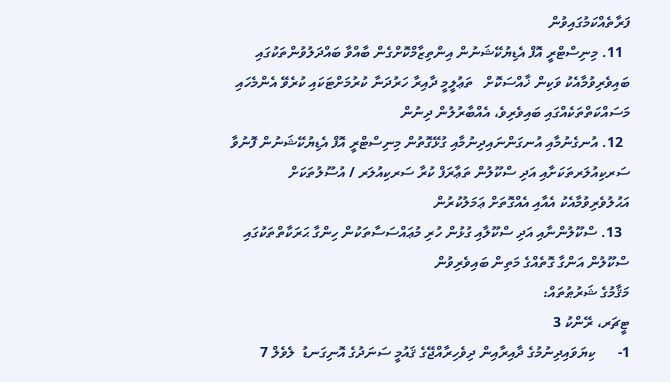ފަރާތެއްކަމުގައިވުން
  11. މިނިސްޓްރީ އޮފް އެޑިޔުކޭޝަނުން އިންތިޒާމްކޮށްގެން ބާއްވާ ބައްދަލުވުންތަކުގައި ބައިވެރިވުމާއެކު ވަކިން ޚާއްސަކޮށް   ތަޢުލީމީ ދާއިރާ ހަރުދަނާ ކުރުމަށްޓަކައި ކުރެވޭ އެންމެހައި މަސައްކަތްތަކެއްގައި ބައިވެރިވެ، އެއްބާރުލުން ދިނުން
  12. އުނގެނުމާއި އުނގަންނައިދިނުމާއި ގުޅޭގޮތުން މިނިސްޓްރީ އޮފް އެޑިޔުކޭޝަނުން ފޮނުވާ ސަރކިއުލަރތަކަށާއި އަދި ސްކޫލުން ތަޢާރަފް ކުރާ ސަރކިއުލަރ / އުސޫލުތަކަށް އަޙުލުވެރިވުމާއެކު އެއާއި އެއްގޮތަށް ޢަމަލުކުރުން
  13. ސްކޫލުންނާއި އަދި ސްކޫލާއި ގުޅުން ހުރި މުޢައްސަސާތަކުން ހިންގާ ޙަރަކާތްތަކުގައި ސްކޫލުން އަންގާ ގޮތެއްގެ މަތިން ބައިވެރިވުން
މަޤާމުގެ ޝަރުޠުތައް:
ޓީޗަރ، ރޭންކު 3
1-      ކިޔަވައިދިނުމުގެ ދާއިރާއިން ދިވެހިރާއްޖޭގެ ޤައުމީ ސަނަދުގެ އޮނިގަނޑު  ލެވެލް 7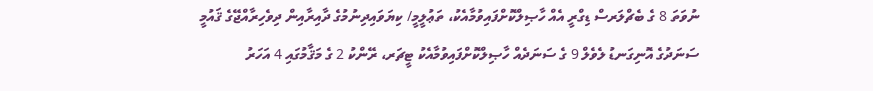ނުވަތަ 8 ގެ ބެޗްލަރސް ޑިގްރީ އެއް ހާޞިލްކޮށްފައިވުމާއެކު، ތަޢުލީމީ/ ކިޔަވައިދިނުމުގެ ދާއިރާއިން ދިވެހިރާއްޖޭގެ ޤައުމީ ސަނަދުގެ އޮނިގަނޑު ލެވެލް 9 ގެ ސަނަދެއް ހާޞިލްކޮށްފައިވުމާއެކު ޓީޗަރ، ރޭންކު 2 ގެ މަޤާމުގައި 4 އަހަރު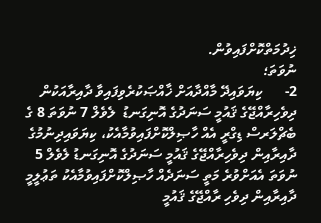ޚިދުމަތްކޮށްފައިވުން.
ނުވަތަ؛
2-      ކިޔަވައިދޭ މާއްދާއަށް ޚާއްޞަކުރެވިފައިވާ ދާއިރާއަކުން ދިވެހިރާއްޖޭގެ ޤައުމީ ސަނަދުގެ އޮނިގަނޑު  ލެވެލް 7 ނުވަތަ 8 ގެ ބެޗްލަރސް ޑިގްރީ އެއް ހާޞިލްކޮށްފައިވުމާއެކު، ކިޔަވައިދިނުމުގެ  ދާއިރާއިން ދިވެހިރާއްޖޭގެ ޤައުމީ ސަނަދުގެ އޮނިގަނޑު ލެވެލް 5 ނުވަތަ އެއަށްވުރެ މަތީ ސަނަދެއް ހާޞިލްކޮށްފައިވުމާއެކު ތަޢުލީމީ ދާއިރާއިން ދިވެހި ރާއްޖޭގެ ޤައުމީ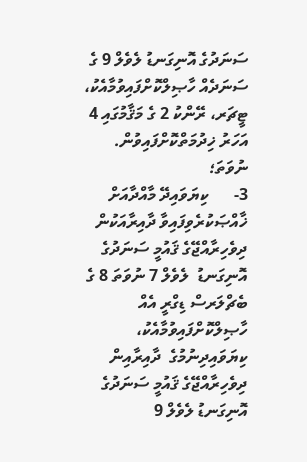ސަނަދުގެ އޮނިގަނޑު ލެވެލް 9 ގެ ސަނަދެއް ހާޞިލްކޮށްފައިވުމާއެކު، ޓީޗަރ، ރޭންކު 2 ގެ މަޤާމުގައި 4 އަހަރު ޚިދުމަތްކޮށްފައިވުން.
ނުވަތަ؛
3-      ކިޔަވައިދޭ މާއްދާއަށް ޚާއްޞަކުރެވިފައިވާ ދާއިރާއަކުން ދިވެހިރާއްޖޭގެ ޤައުމީ ސަނަދުގެ އޮނިގަނޑު  ލެވެލް 7 ނުވަތަ 8 ގެ ބެޗްލަރސް ޑިގްރީ އެއް ހާޞިލްކޮށްފައިވުމާއެކު، ކިޔަވައިދިނުމުގެ  ދާއިރާއިން ދިވެހިރާއްޖޭގެ ޤައުމީ ސަނަދުގެ އޮނިގަނޑު ލެވެލް 9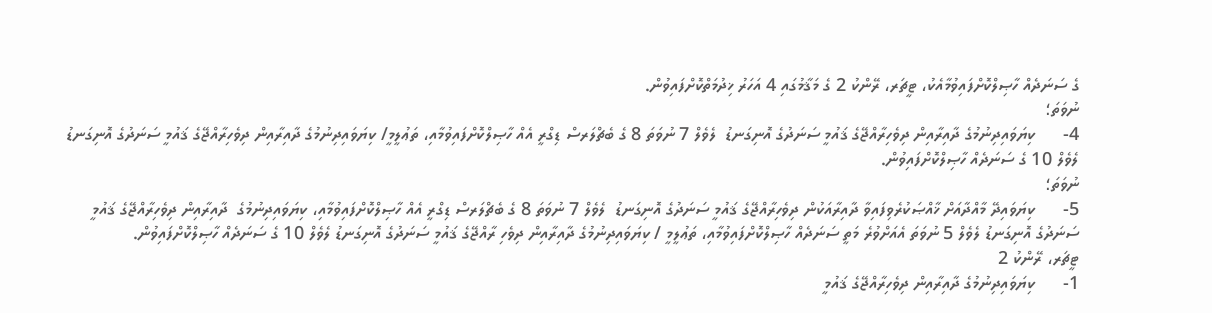ގެ ސަނަދެއް ހާޞިލްކޮށްފައިވުމާއެކު، ޓީޗަރ، ރޭންކު 2 ގެ މަޤާމުގައި 4 އަހަރު ޚިދުމަތްކޮށްފައިވުން.
ނުވަތަ؛
4-      ކިޔަވައިދިނުމުގެ ދާއިރާއިން ދިވެހިރާއްޖޭގެ ޤައުމީ ސަނަދުގެ އޮނިގަނޑު  ލެވެލް 7 ނުވަތަ 8 ގެ ބެޗްލަރސް ޑިގްރީ އެއް ހާޞިލްކޮށްފައިވުމާއި، ތަޢުލީމީ/ ކިޔަވައިދިނުމުގެ ދާއިރާއިން ދިވެހިރާއްޖޭގެ ޤައުމީ ސަނަދުގެ އޮނިގަނޑު ލެވެލް 10 ގެ ސަނަދެއް ހާޞިލްކޮށްފައިވުން.
ނުވަތަ؛
5-      ކިޔަވައިދޭ މާއްދާއަށް ޚާއްޞަކުރެވިފައިވާ ދާއިރާއަކުން ދިވެހިރާއްޖޭގެ ޤައުމީ ސަނަދުގެ އޮނިގަނޑު  ލެވެލް 7 ނުވަތަ 8 ގެ ބެޗްލަރސް ޑިގްރީ އެއް ހާޞިލްކޮށްފައިވުމާއި، ކިޔަވައިދިނުމުގެ  ދާއިރާއިން ދިވެހިރާއްޖޭގެ ޤައުމީ ސަނަދުގެ އޮނިގަނޑު ލެވެލް 5 ނުވަތަ އެއަށްވުރެ މަތީ ސަނަދެއް ހާޞިލްކޮށްފައިވުމާއި، ތަޢުލީމީ / ކިޔަވައިދިނުމުގެ ދާއިރާއިން ދިވެހި ރާއްޖޭގެ ޤައުމީ ސަނަދުގެ އޮނިގަނޑު ލެވެލް 10 ގެ ސަނަދެއް ހާޞިލްކޮށްފައިވުން.
ޓީޗަރ، ރޭންކު 2
1-      ކިޔަވައިދިނުމުގެ ދާއިރާއިން ދިވެހިރާއްޖޭގެ ޤައުމީ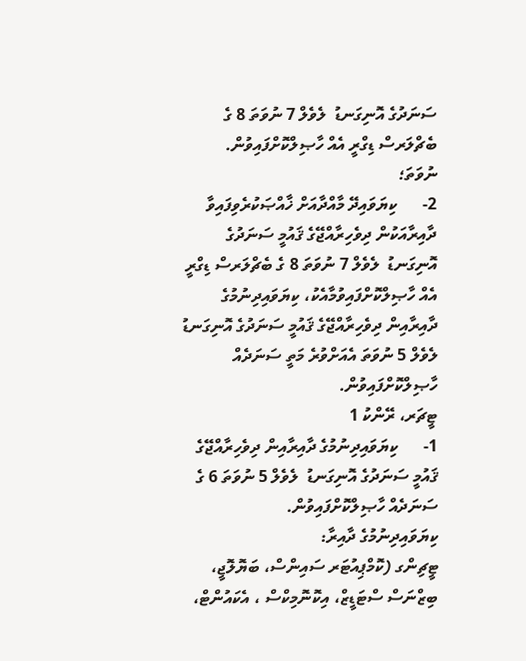ސަނަދުގެ އޮނިގަނޑު  ލެވެލް 7 ނުވަތަ 8 ގެ ބެޗްލަރސް ޑިގްރީ އެއް ހާޞިލްކޮށްފައިވުން.
ނުވަތަ؛
2-      ކިޔަވައިދޭ މާއްދާއަށް ޚާއްޞަކުރެވިފައިވާ ދާއިރާއަކުން ދިވެހިރާއްޖޭގެ ޤައުމީ ސަނަދުގެ އޮނިގަނޑު  ލެވެލް 7 ނުވަތަ 8 ގެ ބެޗްލަރސް ޑިގްރީ އެއް ހާޞިލްކޮށްފައިވުމާއެކު، ކިޔަވައިދިނުމުގެ  ދާއިރާއިން ދިވެހިރާއްޖޭގެ ޤައުމީ ސަނަދުގެ އޮނިގަނޑު ލެވެލް 5 ނުވަތަ އެއަށްވުރެ މަތީ ސަނަދެއް ހާޞިލްކޮށްފައިވުން.
ޓީޗަރ، ރޭންކު 1
1-      ކިޔަވައިދިނުމުގެ ދާއިރާއިން ދިވެހިރާއްޖޭގެ ޤައުމީ ސަނަދުގެ އޮނިގަނޑު  ލެވެލް 5 ނުވަތަ 6 ގެ ސަނަދެއް ހާޞިލްކޮށްފައިވުން.
ކިޔަވައިދިނުމުގެ ދާއިރާ:
ޓީޗިންގ (ކޮމްޕިއުޓަރ ސައިންސް، ބަޔޮލޮޖީ، ބިޒްނަސް ސްޓަޑީޒް، އިކޮނޮމިކްސް ، އެކައުންޓް،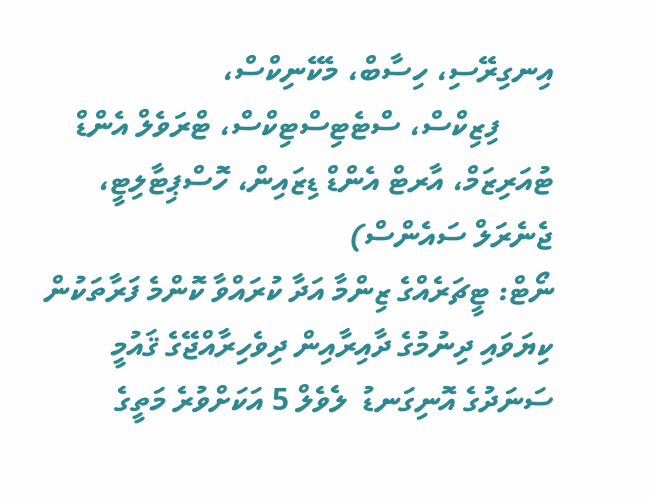އިނގިރޭސި، ހިސާބް، މެކޭނިކްސް،
       ފިޒިކްސް، ސްޓެޓިސްޓިކްސް، ޓްރަވެލް އެންޑް ޓުއަރިޒަމް، އާރޓް އެންޑް ޑިޒައިން، ހޮސްޕިޓާލިޓީ، ޖެނެރަލް ސައެންސް)
ނޯޓް: ޓީޗަރެއްގެ ޒިންމާ އަދާ ކުރައްވާ ކޮންމެ ފަރާތަކުން ކިޔަވައި ދިނުމުގެ ދާއިރާއިން ދިވެހިރާއްޖޭގެ ޤައުމީ ސަނަދުގެ އޮނިގަނޑު  ލެވެލް 5 އަކަށްވުރެ މަތީގެ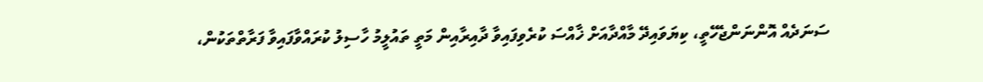ސަނަދެއް އޮންނަންޖެހޭތީ، ކިޔަވައިދޭ މާއްދާއަށް ޚާއްސަ ކުރެވިފައިވާ ދާއިރާއިން މަތީ ތައުލީމު ހާސިލު ކުރައްވާފައިވާ ފަރާތްތަކުން،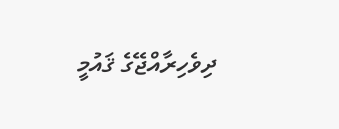ދިވެހިރާއްޖޭގެ ޤައުމީ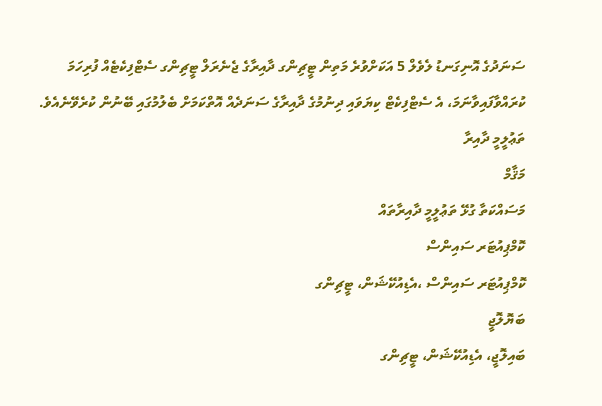ސަނަދުގެ އޮނިގަނޑު ލެވެލް 5 އަކަށްވުރެ މަތިން ޓީޗިންގ ދާއިރާގެ ޖެނެރަލް ޓީޗިންގ ސެޓްފިކެޓެއް ފުރިހަމަ ކުރައްވާފައިވާނަމަ، އެ ސެޓްފިކެޓް ކިޔަވައި ދިނުމުގެ ދާއިރާގެ ސަނަދެއް އޮތްކަމަށް ބެލުމުގައި ބޭނުން ކުރެވޭނެއެވެ.
ތަޢުލީމީ ދާއިރާ
މަޤާމް
މަސައްކަތާ ގުޅޭ ތަޢުލީމީ ދާއިރާތައް
ކޮމްޕިއުޓަރ ސައިންސް
ކޮމްޕިއުޓަރ ސައިންސް ،އެޑިއުކޭޝަން، ޓީޗިންގ
ބަޔޮލޮޖީ
ބައިލޮޖީ، އެޑިއުކޭޝަން، ޓީޗިންގ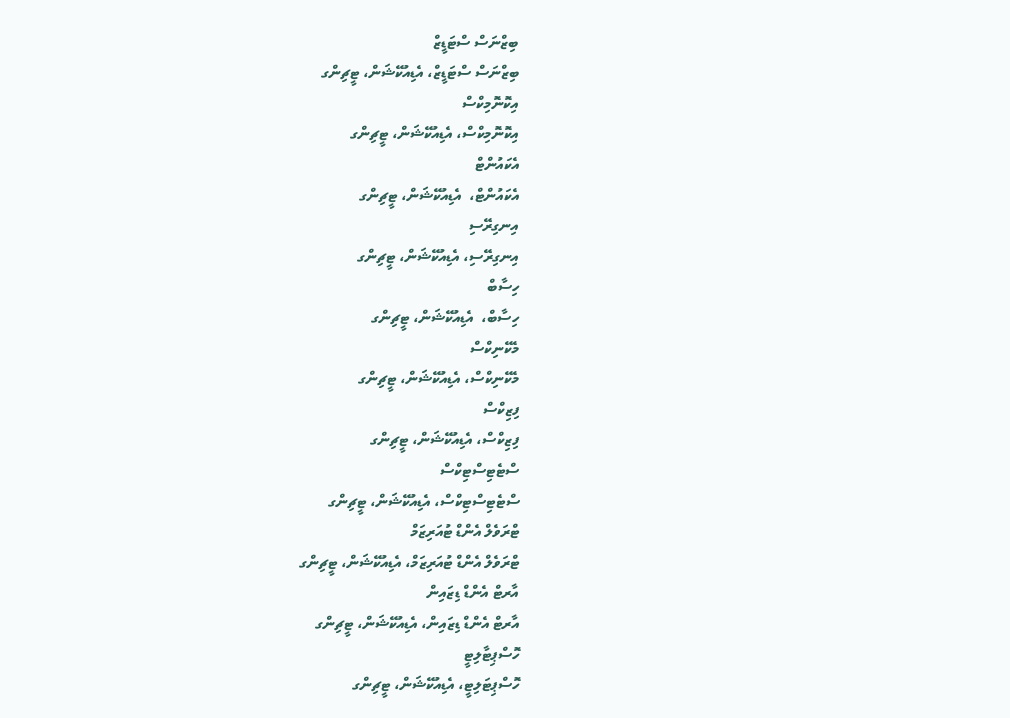ބިޒްނަސް ސްޓަޑީޒް
ބިޒްނަސް ސްޓަޑީޒް، އެޑިއުކޭޝަން، ޓީޗިންގ
އިކޮނޮމިކްސް
އިކޮނޮމިކްސް، އެޑިއުކޭޝަން، ޓީޗިންގ
އެކައުންޓް
އެކައުންޓް،  އެޑިއުކޭޝަން، ޓީޗިންގ
އިނގިރޭސި
އިނގިރޭސި، އެޑިއުކޭޝަން، ޓީޗިންގ
ހިސާބް
ހިސާބް،  އެޑިއުކޭޝަން، ޓީޗިންގ
މެކޭނިކްސް
މެކޭނިކްސް، އެޑިއުކޭޝަން، ޓީޗިންގ
ފިޒިކްސް
ފިޒިކްސް، އެޑިއުކޭޝަން، ޓީޗިންގ
ސްޓެޓިސްޓިކްސް
ސްޓެޓިސްޓިކްސް، އެޑިއުކޭޝަން، ޓީޗިންގ
ޓްރަވެލް އެންޑް ޓުއަރިޒަމް
ޓްރަވެލް އެންޑް ޓުއަރިޒަމް، އެޑިއުކޭޝަން، ޓީޗިންގ
އާރޓް އެންޑް ޑިޒައިން
އާރޓް އެންޑް ޑިޒައިން، އެޑިއުކޭޝަން، ޓީޗިންގ
ހޮސްޕިޓާލިޓީ
ހޮސްޕިޓަލިޓީ، އެޑިއުކޭޝަން، ޓީޗިންގ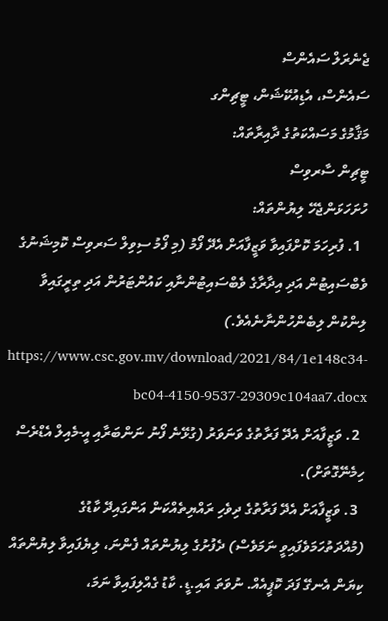ޖެނެރަލް ސައެންސް
ސައެންސް، އެޑިއުކޭޝަން، ޓީޗިންގ
މަޤާމުގެ މަސައްކަތުގެ ދާއިރާތައް:
ޓީޗިން ސާރވިސް
ހުށަހަޅަންޖެހޭ ލިޔުންތައް:
  1. ފުރިހަމަ ކޮށްފައިވާ ވަޒީފާއަށް އެދޭ ފޯމު (މި ފޯމު ސިވިލް ސަރވިސް ކޮމިޝަނުގެ ވެބްސައިޓުން އަދި އިދާރާގެ ވެބްސައިޓުންނާއި ކައުންޓަރުން އަދި ތިރީގައިވާ ލިންކުން ލިބެންހުންނާނެއެވެ.)  https://www.csc.gov.mv/download/2021/84/1e148c34-bc04-4150-9537-29309c104aa7.docx
  2. ވަޒީފާއަށް އެދޭ ފަރާތުގެ ވަނަވަރު (ގުޅޭނެ ފޯނު ނަންބަރާއި އީ-މެއިލް އެޑްރެސް ހިމެނޭގޮތަށް).
  3. ވަޒީފާއަށް އެދޭ ފަރާތުގެ ދިވެހި ރައްޔިތެއްކަން އަންގައިދޭ ކާޑުގެ (މުއްދަތުހަމަވެފައިވީ ނަމަވެސް) ދެފުށުގެ ލިޔުންތައް ފެންނަ، ލިޔެފައިވާ ލިޔުންތައް ކިޔަން އެނގޭ ފަދަ ކޮޕީއެއް. ނުވަތަ އައި.ޑީ. ކާޑު ގެއްލިފައިވާ ނަމަ،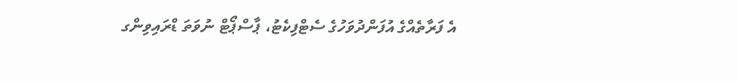އެ ފަރާތެއްގެ އުފަންދުވަހުގެ ސެޓްފިކެޓު، ޕާސްޕޯޓް ނުވަތަ ޑްރައިވިންގ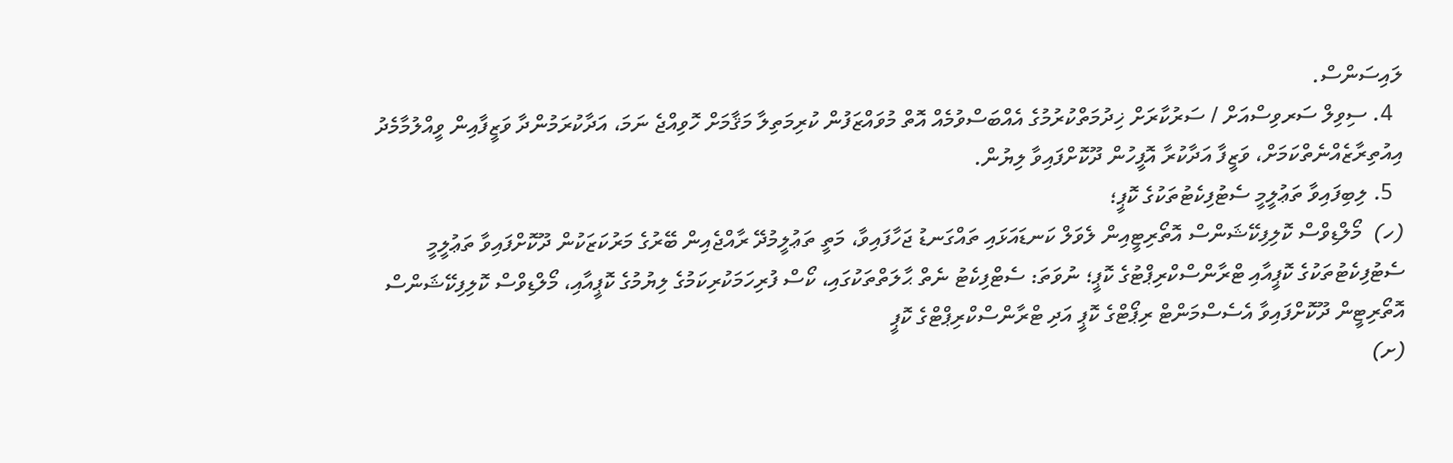ލައިސަންސް.
  4. ސިވިލް ސަރވިސްއަށް / ސަރުކާރަށް ޚިދުމަތްކުރުމުގެ އެއްބަސްވުމެއް އޮތް މުވައްޒަފުން ކުރިމަތިލާ މަޤާމަށް ހޮވިއްޖެ ނަމަ، އަދާކުރަމުންދާ ވަޒީފާއިން ވީއްލުމާމެދު އިއުތިރާޒެއްނެތްކަމަށް، ވަޒީފާ އަދާކުރާ އޮފީހުން ދޫކޮށްފައިވާ ލިޔުން.
  5. ލިބިފައިވާ ތަޢުލީމީ ސެޓުފިކެޓުތަކުގެ ކޮޕީ؛
(ހ)  މޯލްޑިވްސް ކޮލިފިކޭޝަންސް އޮތޯރިޓީއިން ލެވަލް ކަނޑައަޅައި ތައްގަނޑު ޖަހާފައިވާ، މަތީ ތަޢުލީމުދޭ ރާއްޖެއިން ބޭރުގެ މަރުކަޒަކުން ދޫކޮށްފައިވާ ތަޢުލީމީ ސެޓުފިކެޓުތަކުގެ ކޮޕީއާއި ޓްރާންސްކްރިޕްޓުގެ ކޮޕީ؛ ނުވަތަ: ސެޓްފިކެޓު ނެތް ޙާލަތްތަކުގައި، ކޯސް ފުރިހަމަކުރިކަމުގެ ލިޔުމުގެ ކޮޕީއާއި، މޯލްޑިވްސް ކޮލިފިކޭޝަންސް އޮތޯރިޓީން ދޫކޮށްފައިވާ އެސެސްމަންޓް ރިޕޯޓްގެ ކޮޕީ އަދި ޓްރާންސްކްރިޕްޓްގެ ކޮޕީ
(ށ)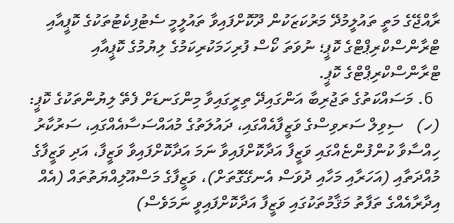ރާއްޖޭގެ މަތީ ތައުލީމުދޭ މަރުކަޒަކުން ދޫކޮށްފައިވާ ތައުލީމީ ސެޓުފިކެޓުތަކުގެ ކޮޕީއާއި ޓްރާންސްކްރިޕްޓްގެ ކޮޕީ؛ ނުވަތަ ކޯސް ފުރިހަމަކުރިކަމުގެ ލިޔުމުގެ ކޮޕީއާއި ޓްރާންސްކްރިޕްޓްގެ ކޮޕީ.
  6. މަސައްކަތުގެ ތަޖުރިބާ އަންގައިދޭ ތިރީގައިވާ މިންގަނޑަށް ފެތޭ ލިޔުންތަކުގެ ކޮޕީ:
(ހ)   ސިވިލް ސަރވިސްގެ ވަޒީފާއެއްގައި، ދައުލަތުގެ މުއައްސަސާއެއްގައި، ސަރުކާރު ހިއްސާވާ ކުންފުންޏެއްގައި ވަޒީފާ އަދާކޮށްފައިވާ ނަމަ އަދާކޮށްފައިވާ ވަޒީފާ، އަދި ވަޒީފާގެ މުއްދަތާއި (އަހަރާއި މަހާއި ދުވަސް އެނގޭގޮތަށް)، ވަޒީފާގެ މަސްއޫލިއްޔަތުތައް (އެއް އިދާރާއެއްގެ ތަފާތު މަޤާމުތަކުގައި ވަޒީފާ އަދާކޮށްފައިވީ ނަމަވެސް)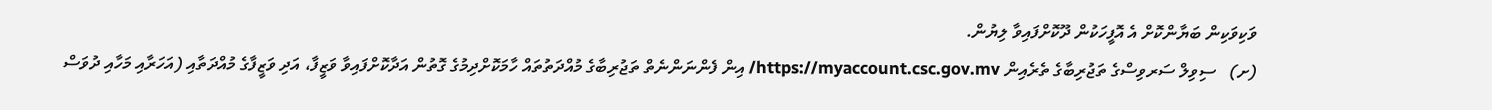ވަކިވަކިން ބަޔާންކޮށް އެ އޮފީހަކުން ދޫކޮށްފައިވާ ލިޔުން.
(ށ)   ސިވިލް ސަރވިސްގެ ތަޖުރިބާގެ ތެރެއިން https://myaccount.csc.gov.mv/ އިން ފެންނަންނެތް ތަޖުރިބާގެ މުއްދަތުތައް ހާމަކޮށްދިމުގެ ގޮތުން އަދާކޮށްފައިވާ ވަޒީފާ، އަދި ވަޒީފާގެ މުއްދަތާއި (އަހަރާއި މަހާއި ދުވަސް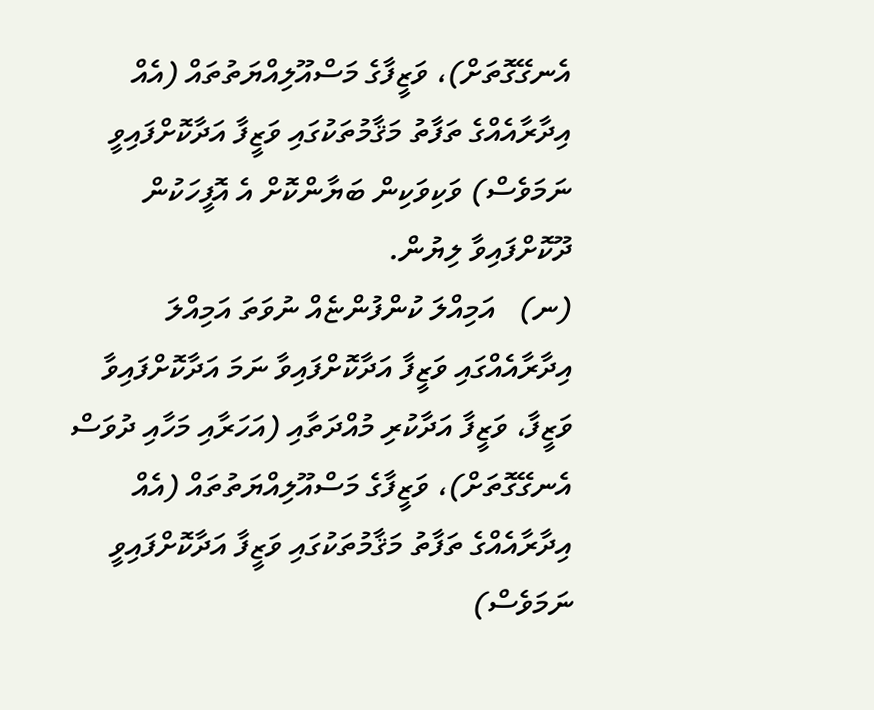އެނގޭގޮތަށް)، ވަޒީފާގެ މަސްއޫލިއްޔަތުތައް (އެއް އިދާރާއެއްގެ ތަފާތު މަޤާމުތަކުގައި ވަޒީފާ އަދާކޮށްފައިވީ ނަމަވެސް) ވަކިވަކިން ބަޔާންކޮށް އެ އޮފީހަކުން ދޫކޮށްފައިވާ ލިޔުން.
(ނ)   އަމިއްލަ ކުންފުންޏެއް ނުވަތަ އަމިއްލަ އިދާރާއެއްގައި ވަޒީފާ އަދާކޮށްފައިވާ ނަމަ އަދާކޮށްފައިވާ ވަޒީފާ، ވަޒީފާ އަދާކުރި މުއްދަތާއި (އަހަރާއި މަހާއި ދުވަސް އެނގޭގޮތަށް)، ވަޒީފާގެ މަސްއޫލިއްޔަތުތައް (އެއް އިދާރާއެއްގެ ތަފާތު މަޤާމުތަކުގައި ވަޒީފާ އަދާކޮށްފައިވީ ނަމަވެސް)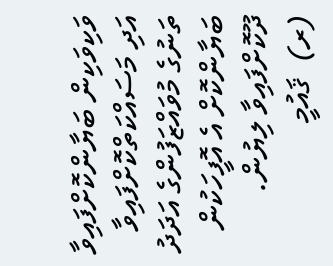ވަކިވަކިން ބަޔާންކޮށްފައިވާ އަދި މަސައްކަތްކޮށްފައިވާ ތަނުގެ މުވައްޒަފުންގެ އަދަދު ބަޔާންކޮށް އެ އޮފީހަކުން ދޫކޮށްފައިވާ ލިޔުން.
(ރ)  ޤައުމީ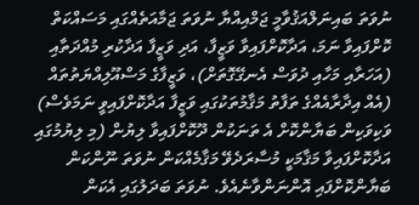ނުވަތަ ބައިނަލްއަޤުވާމީ ޖަމްއިއްޔާ ނުވަތަ ޖަމާއަތެއްގައި މަސައްކަތް ކޮށްފައިވާ ނަމަ، އަދާކޮށްފައިވާ ވަޒީފާ، އަދި ވަޒީފާ އަދާކުރި މުއްދަތާއި (އަހަރާއި މަހާއި ދުވަސް އެނގޭގޮތަށް)، ވަޒީފާގެ މަސްއޫލިއްޔަތުތައް (އެއް އިދާރާއެއްގެ ތަފާތު މަޤާމުތަކުގައި ވަޒީފާ އަދާކޮށްފައިވީ ނަމަވެސް) ވަކިވަކިން ބަޔާންކޮށް އެ ތަނަކުން ދޫކޮށްފައިވާ ލިޔުން (މި ލިޔުމުގައި އަދާކޮށްފައިވާ މަޤާމަކީ މުސާރަދެވޭ މަޤާމެއްކަން ނުވަތަ ނޫންކަން ބަޔާންކޮށްފައި އޮންނަންވާނެއެވެ. ނުވަތަ ބަދަލުގައި އެކަން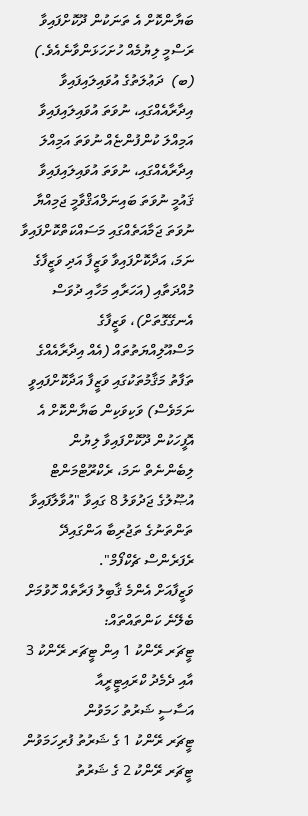ބަޔާންކޮށް އެ ތަނަކުން ދޫކޮށްފައިވާ ރަސްމީ ލިޔުމެއް ހުށަހަޅަންވާނެއެވެ.)
(ބ)  ދަޢުލަތުގެ އުވައިލައިފައިވާ އިދާރާއެއްގައި، ނުވަތަ އުވައިލައިފައިވާ އަމިއްލަ ކުންފުންޏެއް ނުވަތަ އަމިއްލަ އިދާރާއެއްގައި، ނުވަތަ އުވައިލައިފައިވާ ޤައުމީ ނުވަތަ ބައިނަލްއަޤްވާމީ ޖަމިއްޔާ ނުވަތަ ޖަމާއަތެއްގައި މަސައްކަތްކޮށްފައިވާ ނަމަ، އަދާކޮށްފައިވާ ވަޒީފާ އަދި ވަޒީފާގެ މުއްދަތާއި (އަހަރާއި މަހާއި ދުވަސް އެނގޭގޮތަށް)، ވަޒީފާގެ މަސްއޫލިއްޔަތުތައް (އެއް އިދާރާއެއްގެ ތަފާތު މަޤާމުތަކުގައި ވަޒީފާ އަދާކޮށްފައިވީ ނަމަވެސް) ވަކިވަކިން ބަޔާންކޮށް އެ އޮފީހަކުން ދޫކޮށްފައިވާ ލިޔުން ލިބެންނެތް ނަމަ، ރެކްރޫޓްމަންޓް އުޞޫލުގެ ޖަދުވަލު 8 ގައިވާ "އުވާލާފައިވާ ތަންތަނުގެ ތަޖުރިބާ އަންގައިދޭ ރެފަރެންސް ޗެކްފޯމް".
ވަޒީފާއަށް އެންމެ ޤާބިލު ފަރާތެއް ހޮވުމަށް ބެލޭނެ ކަންތައްތައް:
ޓީޗަރ ރޭންކު 1 އިން ޓީޗަރ ރޭންކު 3 އާއި ދެމެދު ކްރައިޓީރީއާ
އަސާސީ ޝަރުތު ހަމަވުން
ޓީޗަރ ރޭންކު 1 ގެ ޝަރުތު ފުރިހަމަވުން
ޓީޗަރ ރޭންކު 2 ގެ ޝަރުތު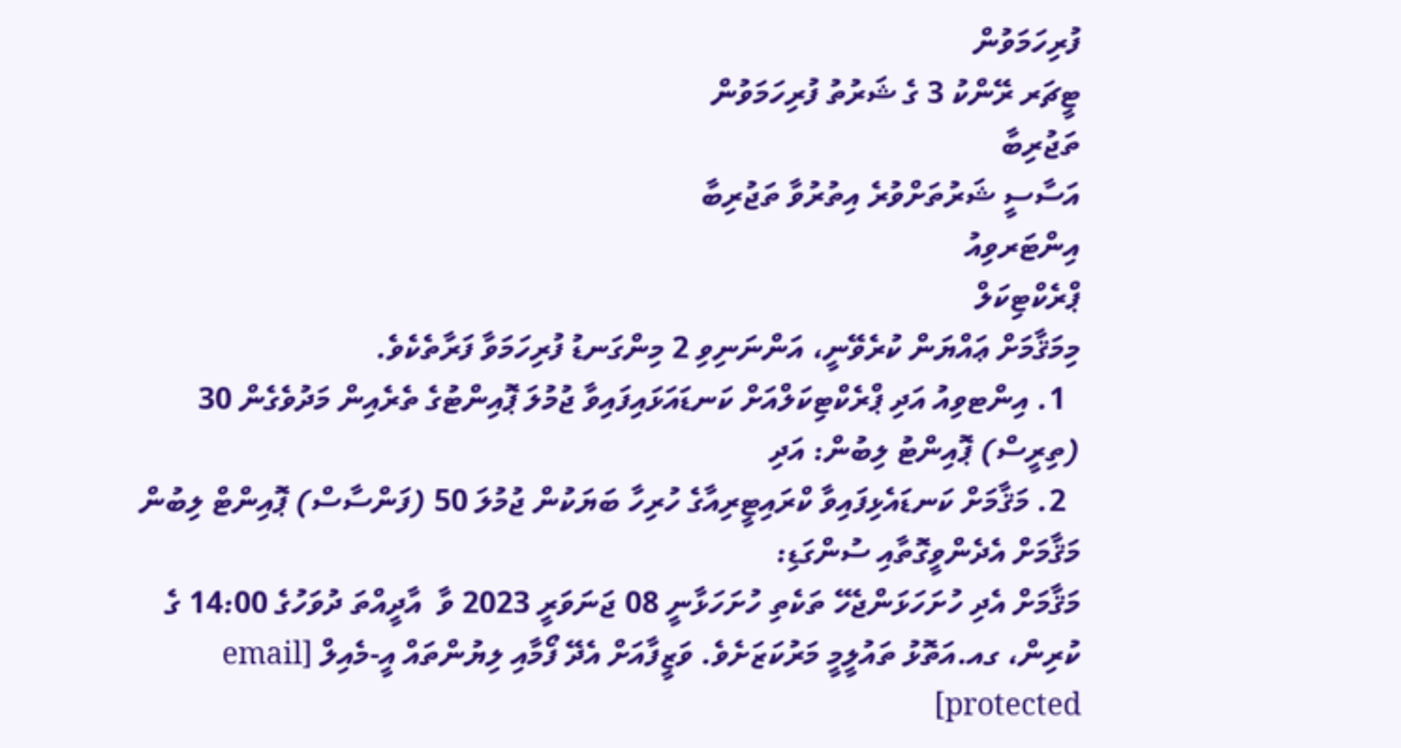ފުރިހަމަވުން
ޓީޗަރ ރޭންކު 3 ގެ ޝަރުތު ފުރިހަމަވުން
ތަޖުރިބާ
އަސާސީ ޝަރުތަށްވުރެ އިތުރުވާ ތަޖުރިބާ
އިންޓަރވިއު
ޕްރެކްޓިކަލް
މިމަޤާމަށް ޢައްޔަން ކުރެވޭނީ، އަންނަނިވި 2 މިންގަނޑު ފުރިހަމަވާ ފަރާތެކެވެ.
  1. އިންޓވިއު އަދި ޕްރެކްޓިކަލްއަށް ކަނޑައަޅައިފައިވާ ޖުމުލަ ޕޮއިންޓުގެ ތެރެއިން މަދުވެގެން 30 (ތިރީސް) ޕޮއިންޓު ލިބުން: އަދި
  2. މަޤާމަށް ކަނޑައެޅިފައިވާ ކްރައިޓީރިއާގެ ހުރިހާ ބަޔަކުން ޖުމުލަ 50 (ފަންސާސް) ޕޮއިންޓް ލިބުން
މަޤާމަށް އެދެންވީގޮތާއި ސުންގަޑި:
މަޤާމަށް އެދި ހުށަހަޅަންޖެހޭ ތަކެތި ހުށަހަޅާނީ 08 ޖަނަވަރީ 2023 ވާ  އާދީއްތަ ދުވަހުގެ 14:00 ގެ ކުރިން، ގއ.އަތޮޅު ތައުލީމީ މަރުކަޒަށެވެ. ވަޒީފާއަށް އެދޭ ފޯމާއި ލިޔުންތައް އީ-މެއިލް [email protected]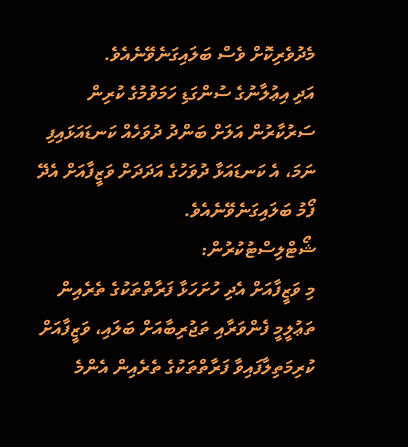މެދުވެރިކޮށް ވެސް ބަލައިގަނެވޭނެއެވެ.
އަދި އިޢުލާނުގެ ސުންގަޑި ހަމަވުމުގެ ކުރިން ސަރުކާރުން އަލަށް ބަންދު ދުވަހެއް ކަނޑައަޅައިފި ނަމަ، އެ ކަނޑައަޅާ ދުވަހުގެ އަދަދަށް ވަޒީފާއަށް އެދޭ ފޯމު ބަލައިގަނެވޭނެއެވެ.
ޝޯޓްލިސްޓުކުރުން:
މި ވަޒީފާއަށް އެދި ހުށަހަޅާ ފަރާތްތަކުގެ ތެރެއިން ތަޢުލީމީ ފެންވަރާއި ތަޖުރިބާއަށް ބަލައި، ވަޒީފާއަށް ކުރިމަތިލާފައިވާ ފަރާތްތަކުގެ ތެރެއިން އެންމެ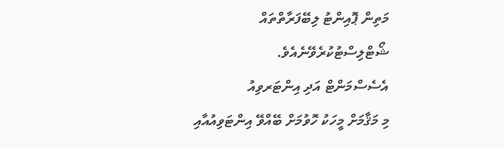މަތިން ޕޮއިންޓު ލިބޭފަރާތްތައް ޝޯޓްލިސްޓުކުރެވޭނެއެވެ.
އެސެސްމަންޓް އަދި އިންޓަރވިއު
މި މަޤާމަށް މީހަކު ހޮވުމަށް ބޭއްވޭ އިންޓަވިއުއާއި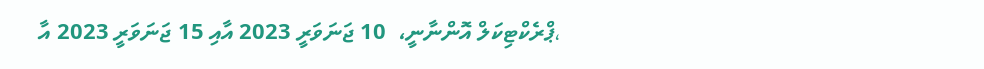،ޕްރެކްޓިކަލް އޮންނާނީ،  10 ޖަނަވަރީ 2023 އާއި 15 ޖަނަވަރީ 2023 އާ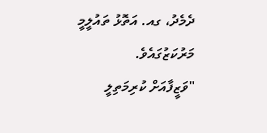ދެމެދު، ގއ. އަތޮޅު ތައުލީމީ މަރުކަޒުގައެވެ.
"ވަޒީފާއަށް ކުރިމަތިލީ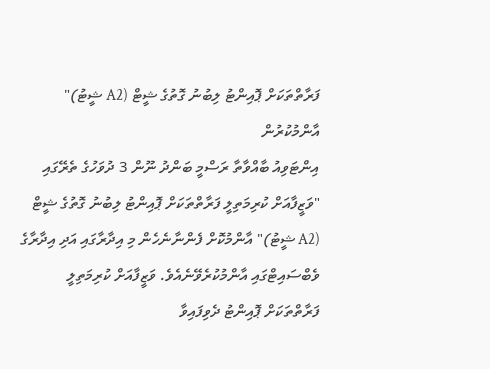ފަރާތްތަކަށް ޕޮއިންޓު ލިބުނު ގޮތުގެ ޝީޓް (A2 ޝީޓު)" އާންމުކުރުން
އިންޓަވިއު ބާއްވާތާ ރަސްމީ ބަންދު ނޫން 3 ދުވަހުގެ ތެރޭގައި "ވަޒީފާއަށް ކުރިމަތިލީ ފަރާތްތަކަށް ޕޮއިންޓު ލިބުނު ގޮތުގެ ޝީޓް (A2 ޝީޓު)" އާންމުކޮށް ފެންނާނެހެން މި އިދާރާގައި އަދި އިދާރާގެ ވެބްސައިޓްގައި އާންމުކުރެވޭނެއެވެ. ވަޒީފާއަށް ކުރިމަތިލީ ފަރާތްތަކަށް ޕޮއިންޓު ދެވިފައިވާ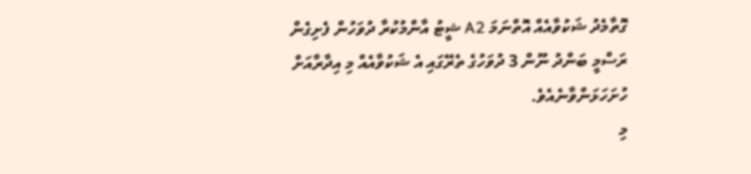ގޮތާމެދު ޝަކުވާއެއް އޮތްނަމަ A2 ޝީޓު އާންމުކުރާ ދުވަހުން ފެށިގެން ރަސްމީ ބަންދު ނޫން 3 ދުވަހުގެ ތެރޭގައި އެ ޝަކުވާއެއް މި އިދާރާއަށް ހުށަހަޅަންވާނެއެވެ.
މި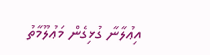އިޢުލާނާ ގުޅިގެން މަޢުލޫމާތު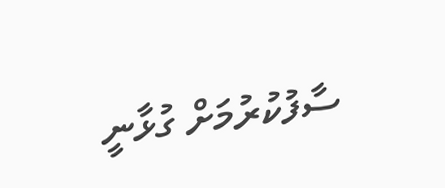ސާފުކުރުމަށް ގުޅާނީ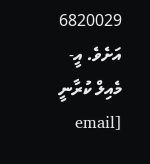6820029 އަށެވެ. އީ-މެއިލް ކުރާނީ [email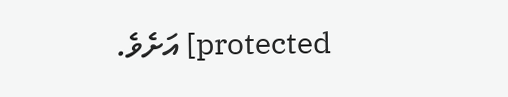protected] އަށެވެ.